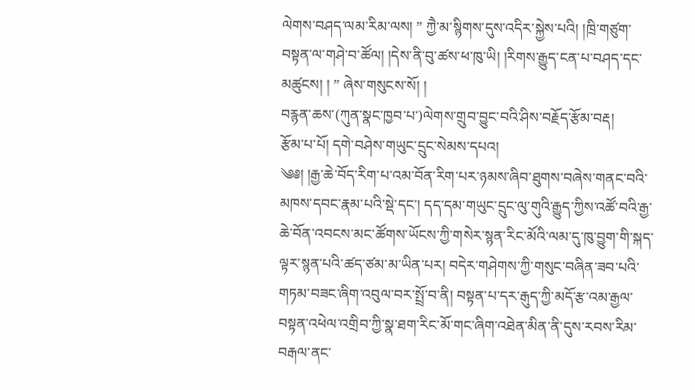ལེགས་བཤད་ལམ་རིམ་ལས། ” ཀྱཻ་མ་སྙིགས་དུས་འདིར་སྐྱེས་པའི། །ཁྲི་གཙུག་བསྟན་ལ་གཤེ་བ་ཚོལ། །དེས་ནི་བུ་ཚས་ཕ་ཁུ་ཡི། །རིགས་རྒྱུད་ངན་པ་བཤད་དང་མཚུངས། ། ” ཞེས་གསུངས་སོ། །
བརྙན་ཆས་(ཀུན་སྣང་ཁྱབ་པ་)ལེགས་གྲུབ་བྱུང་བའི་ཤིས་བརྗོད་རྩོམ་བརྡ།
རྩོམ་པ་པོ། དགེ་བཤེས་གཡུང་དྲུང་སེམས་དཔའ།
༄༅། །རྒྱ་ཆེ་བོད་རིག་པ་འམ་བོན་རིག་པར་ཉམས་ཞིབ་ཐུགས་བཞེས་གནང་བའི་མཁས་དབང་རྣམ་པའི་སྡེ་དང་། དད་དམ་གཡུང་དྲུང་ལུ་གུའི་རྒྱུད་ཀྱིས་འཚོ་བའི་རྒྱ་ཆེ་བོན་འབངས་མང་ཚོགས་ཡོངས་ཀྱི་གསེར་སྙན་རིང་མོའི་ལམ་དུ་ཁུ་བྱུག་གི་སྐད་ལྟར་སྙན་པའི་ཚད་ཙམ་མ་ཡིན་པར། བདེར་གཤེགས་ཀྱི་གསུང་བཞིན་ཟབ་པའི་གཏམ་བཟང་ཞིག་འབུལ་བར་སྤྲོ་བ་ནི། བསྟན་པ་དར་རྒུད་ཀྱི་མདོ་རྩ་འམ་རྒྱལ་བསྟན་འཕེལ་འགྲིབ་ཀྱི་སྣ་ཐག་རིང་མོ་གང་ཞིག་འཐེན་མིན་ནི་དུས་རབས་རིམ་བརྒལ་ནང་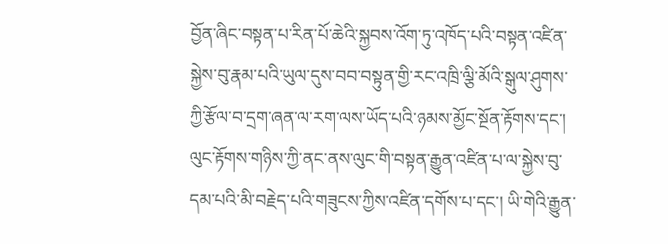བྱོན་ཞིང་བསྟན་པ་རིན་པོ་ཆེའི་སྐྱབས་འོག་ཏུ་འཁོད་པའི་བསྟན་འཛིན་སྐྱེས་བུ་རྣམ་པའི་ཡུལ་དུས་བབ་བསྟུན་གྱི་རང་འཁྲི་ལྕི་མོའི་སྒུལ་ཤུགས་ཀྱི་རྩོལ་བ་དྲག་ཞན་ལ་རག་ལས་ཡོད་པའི་ཉམས་མྱོང་སྔོན་རྟོགས་དང་། ལུང་རྟོགས་གཉིས་ཀྱི་ནང་ནས་ལུང་གི་བསྟན་རྒྱུན་འཛིན་པ་ལ་སྐྱེས་བུ་དམ་པའི་མི་བརྗེད་པའི་གཟུངས་ཀྱིས་འཛིན་དགོས་པ་དང་། ཡི་གེའི་རྒྱུན་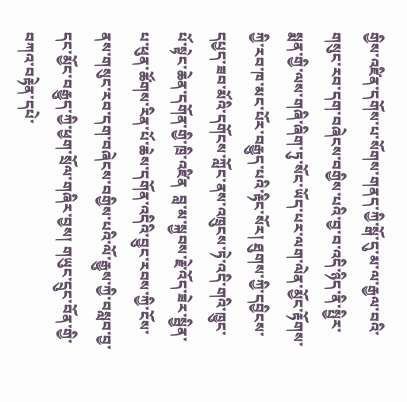གྱིས་འཛིན་དགོས་པ་སོགས་གནད་ཀྱི་སྒོ་དུ་མ་ལ་རྒྱལ་བའི་གསུང་རབ་དག་བཞེངས་བགྱིས་པའི་བྱ་བ་འདི་ཉིད་ནི་སྤྱིར་སྨན་གྱི་ལས་གཞི་ཞིག་ཏུ་སོང་ཡོད་པར་ལག་ལེན་མྱོང་རྟོགས་ཀྱི་རབ་ཁ་མང་པོར་བརྒྱུད་པའི་རྟིང་སོར། ཐུགས་ཀྱི་དབྱིངས་དཔྱད་ཟབ་མོའི་དགོངས་ཀློང་ནས་འཁྲུངས་ཏེ་འདི་གའི་ཁྱུང་པོ་སྟེང་ཆེན་དགོན་གྱི་ཁྲི་འཛིན  བླ་མ་སྐྱབས་རྗེ་འོད་ཟེར་སྦྱིན་པ་ཕུན་ཚོགས་རིན་པོ་ཆེས་དགོན་འདིའི་བྱུང་རབས་ཀྱི་ངོས་ནས་གསུང་རབ་དག་བཞེངས་བགྱིས་པའི་ལོ་རྒྱུས་ཀྱི་བསླབ་བྱ་དང་མྱོང་བརྒྱུད་ཀྱི་ཕྱག་སྲོལ་གཞིར་བྱས། གཡུང་དྲུང་བོན་གྱི་བཀའ་བརྟེན་དཔེ་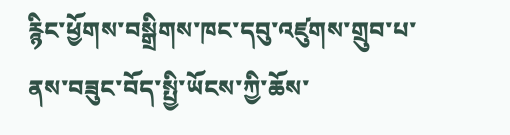རྙིང་ཕྱོགས་བསྒྲིགས་ཁང་དབུ་འཛུགས་གྲུབ་པ་ནས་བཟུང་བོད་སྤྱི་ཡོངས་ཀྱི་ཆོས་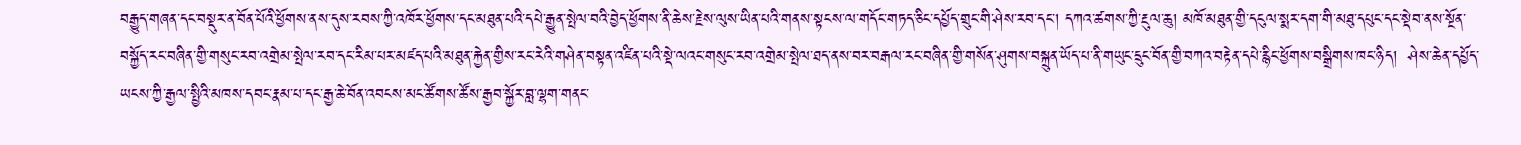བརྒྱུད་གཞན་དང་བསྡུར་ན་བོན་པོའི་ཕྱོགས་ནས་དུས་རབས་ཀྱི་འཁོར་ཕྱོགས་དང་མཐུན་པའི་དཔེ་རྒྱུན་སྤེལ་བའི་བྱེད་ཕྱོགས་ནི་ཆེས་རྗེས་ལུས་ཡིན་པའི་གནས་སྟངས་ལ་གདོང་གཏད་ཅིང་དཔྱོད་གྲུང་གི་ཤེས་རབ་དང་། དཀའ་ཚགས་ཀྱི་རྔུལ་ཆུ། མཁོ་མཐུན་གྱི་དངུལ་སྨར་དག་གི་མཐུ་དཔུང་དང་སྡེབ་ནས་སྔོན་བསྐྱོད་རང་བཞིན་གྱི་གསུང་རབ་འགྲེམ་སྤེལ་རབ་དང་རིམ་པར་མཛད་པའི་མཐུན་རྐྱེན་གྱིས་རང་རེའི་གཤེན་བསྟན་འཛིན་པའི་སྡེ་ལའང་གསུང་རབ་འགྲེམ་སྤེལ་ཐད་ནས་བར་བརྒལ་རང་བཞིན་གྱི་གསོན་ཤུགས་བསྐྲུན་ཡོད་པ་ནི་གཡུང་དྲུང་བོན་གྱི་བཀའ་བརྟེན་དཔེ་རྙིང་ཕྱོགས་བསྒྲིགས་ཁང་ཉིད།  ཤེས་ཆེན་དཔྱོད་ཡངས་ཀྱི་རྒྱལ་སྤྱིའི་མཁས་དབང་རྣམ་པ་དང་རྒྱ་ཆེ་བོན་འབངས་མང་ཚོགས་ཚོས་རྒྱབ་སྐྱོར་བླ་ལྷག་གནང་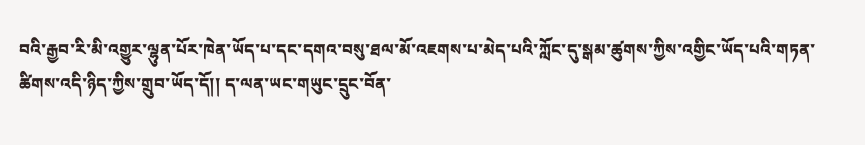བའི་རྒྱབ་རི་མི་འགྱུར་ལྷུན་པོར་ཁེན་ཡོད་པ་དང་དགའ་བསུ་ཐལ་མོ་འཇགས་པ་མེད་པའི་ཀློང་དུ་སྒམ་ཚུགས་ཀྱིས་འགྱིང་ཡོད་པའི་གཏན་ཚིགས་འདི་ཉིད་ཀྱིས་གྲུབ་ཡོད་དོ།། ད་ལན་ཡང་གཡུང་དྲུང་བོན་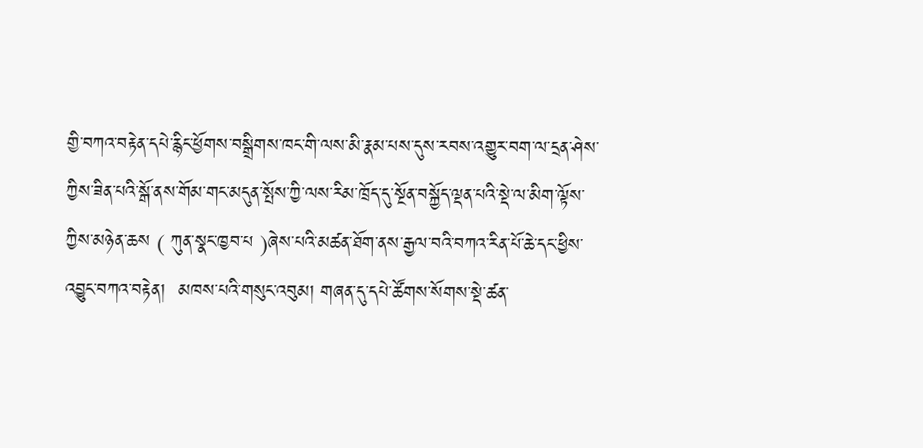གྱི་བཀའ་བརྟེན་དཔེ་རྙིང་ཕྱོགས་བསྒྲིགས་ཁང་གི་ལས་མི་རྣམ་པས་དུས་རབས་འགྱུར་བག་ལ་དྲན་ཤེས་ཀྱིས་ཟིན་པའི་སྒོ་ནས་གོམ་གང་མདུན་སྤོས་ཀྱི་ལས་རིམ་ཁྲོད་དུ་སྔོན་བསྐྱོད་ལྡན་པའི་སྡེ་ལ་མིག་ལྟོས་ཀྱིས་མཉེན་ཆས ( ཀུན་སྣང་ཁྱབ་པ )ཞེས་པའི་མཚན་ཐོག་ནས་རྒྱལ་བའི་བཀའ་རིན་པོ་ཆེ་དང་ཕྱིས་འབྱུང་བཀའ་བརྟེན།  མཁས་པའི་གསུང་འབུམ། གཞན་དུ་དཔེ་ཚོགས་སོགས་སྡེ་ཚན་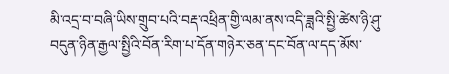མི་འདྲ་བ་བཞི་ཡིས་གྲུབ་པའི་བརྡ་འཕྲིན་གྱི་ལམ་ནས་འདི་ཟླའི་སྤྱི་ཚེས་ཉི་ཤུ་བདུན་ཉིན་རྒྱལ་སྤྱིའི་བོན་རིག་པ་དོན་གཉེར་ཅན་དང་བོན་ལ་དད་མོས་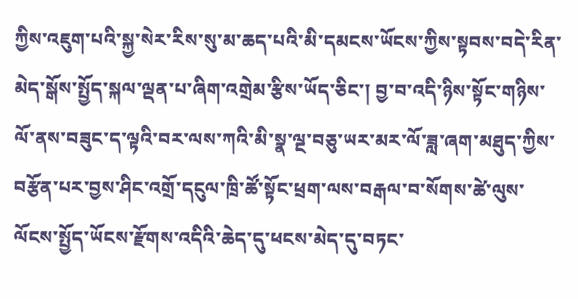ཀྱིས་འཇུག་པའི་སྐྱ་སེར་རིས་སུ་མ་ཆད་པའི་མི་དམངས་ཡོངས་ཀྱིས་སྟབས་བདེ་རིན་མེད་སྒོས་སྤྱོད་སྐལ་ལྡན་པ་ཞིག་འགྲེམ་རྩིས་ཡོད་ཅིང་། བྱ་བ་འདི་ཉིས་སྟོང་གཉིས་ལོ་ནས་བཟུང་ད་ལྟའི་བར་ལས་ཀའི་མི་སྣ་ལྔ་བཅུ་ཡར་མར་ལོ་ཟླ་ཞག་མཐུད་ཀྱིས་བརྩོན་པར་བྱས་ཤིང་འགྲོ་དངུལ་ཁྲི་ཚོ་སྟོང་ཕྲག་ལས་བརྒལ་བ་སོགས་ཚེ་ལུས་ལོངས་སྤྱོད་ཡོངས་རྫོགས་འདིའི་ཆེད་དུ་ཕངས་མེད་དུ་བཏང་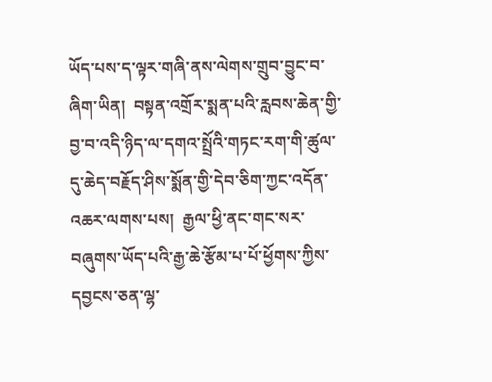ཡོད་པས་ད་ལྟར་གཞི་ནས་ལེགས་གྲུབ་བྱུང་བ་ཞིག་ཡིན།  བསྟན་འགྲོར་སྨན་པའི་རླབས་ཆེན་གྱི་བྱ་བ་འདི་ཉིད་ལ་དགའ་སྤྲོའི་གཏང་རག་གི་ཚུལ་དུ་ཆེད་བརྗོད་ཤིས་སྨོན་གྱི་དེབ་ཅིག་ཀྱང་འདོན་འཆར་ལགས་པས།  རྒྱལ་ཕྱི་ནང་གང་སར་བཞུགས་ཡོད་པའི་རྒྱ་ཆེ་རྩོམ་པ་པོ་ཕྱོགས་ཀྱིས་དབྱངས་ཅན་ལྷ་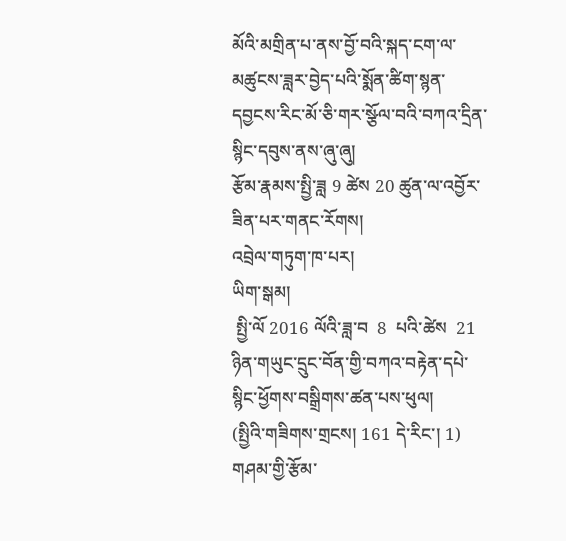མོའི་མགྲིན་པ་ནས་བྱོ་བའི་སྐད་ངག་ལ་མཚུངས་ཟླར་བྱེད་པའི་སྨོན་ཚིག་སྙན་དབྱངས་རིང་མོ་ཅི་གར་སྩོལ་བའི་བཀའ་དྲིན་སྙིང་དབུས་ནས་ཞུ་ཞུ།
རྩོམ་རྣམས་སྤྱི་ཟླ 9 ཚེས 20 ཚུན་ལ་འབྱོར་ཟིན་པར་གནང་རོགས།
འབྲེལ་གཏུག་ཁ་པར།
ཡིག་སྒམ།
 སྤྱི་ལོ 2016 ལོའི་ཟླ་བ  8  པའི་ཚེས  21 ཉིན་གཡུང་དྲུང་བོན་གྱི་བཀའ་བརྟེན་དཔེ་སྙིང་ཕྱོགས་བསྒྲིགས་ཚན་པས་ཕུལ།
(སྤྱིའི་གཟིགས་གྲངས། 161 དེ་རིང་། 1)
གཤམ་གྱི་རྩོམ་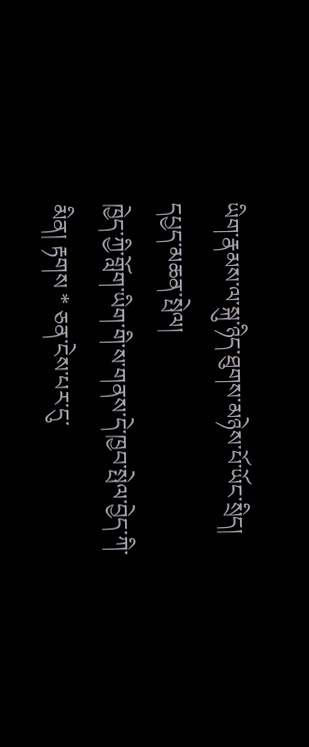ཡིག་རྣམས་ལ་སྐུ་ཉིད་ཐུགས་མཉེས་པོ་ཡོང་སྲིད།
དཔྱད་མཆན་སྤེལ།
ཁྱེད་ཀྱི་གློག་ཡིག་གི་ས་གནས་དེ་ཁྱབ་སྤེལ་བྱེད་ཀི་མིན། རྟགས * ཅན་ངེས་པར་དུ་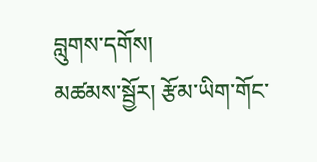བླུགས་དགོས།
མཚམས་སྦྱོར། རྩོམ་ཡིག་གོང་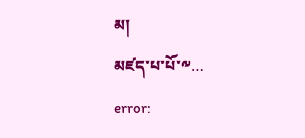མ།
མཛད་པ་པོ་༸…
error: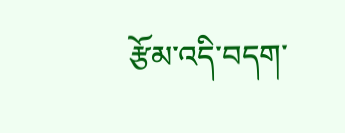རྩོམ་འདི་བདག་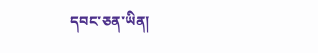དབང་ཅན་ཡིན།